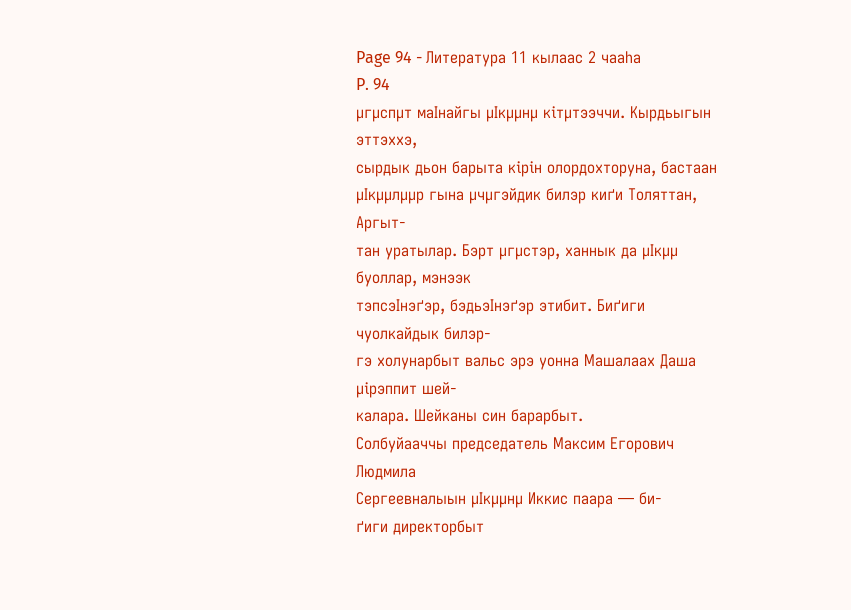Page 94 - Литература 11 кылаас 2 чааhа
P. 94
µгµспµт маІнайгы µІкµµнµ кітµтээччи. Кырдьыгын эттэххэ,
сырдык дьон барыта кірін олордохторуна, бастаан
µІкµµлµµр гына µчµгэйдик билэр киґи Толяттан, Аргыт-
тан уратылар. Бэрт µгµстэр, ханнык да µІкµµ буоллар, мэнээк
тэпсэІнэґэр, бэдьэІнэґэр этибит. Биґиги чуолкайдык билэр-
гэ холунарбыт вальс эрэ уонна Машалаах Даша µірэппит шей-
калара. Шейканы син барарбыт.
Солбуйааччы председатель Максим Егорович Людмила
Сергеевналыын µІкµµнµ Иккис паара — би-
ґиги директорбыт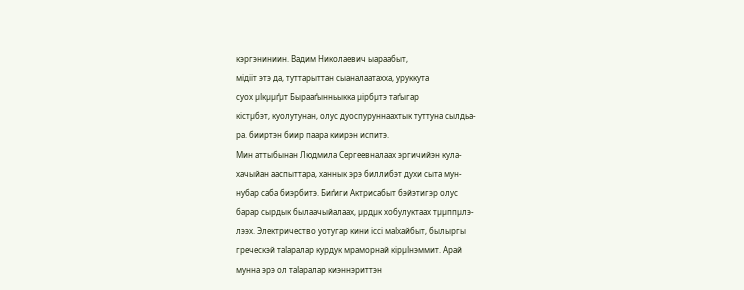кэргэниниин. Вадим Николаевич ыараабыт,
мідііт этэ да, туттарыттан сыаналаатахха, уруккута
суох µІкµµґµт Бырааґынньыкка µірбµтэ таґыгар
кістµбэт, куолутунан, олус дуоспуруннаахтык туттуна сылдьа-
ра. бииртэн биир паара киирэн испитэ.
Мин аттыбынан Людмила Сергеевналаах эргичийэн кула-
хачыйан ааспыттара, ханнык эрэ биллибэт духи сыта мун-
нубар саба биэрбитэ. Биґиги Актрисабыт бэйэтигэр олус
барар сырдык былаачыйалаах, µрдµк хобулуктаах тµµппµлэ-
лээх. Электричество уотугар кини іссі маІхайбыт, былыргы
греческэй таІаралар курдук мраморнай кірµІнэммит. Арай
мунна эрэ ол таІаралар киэннэриттэн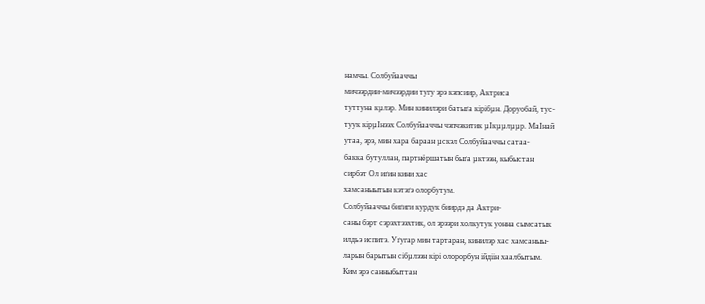намчы. Солбуйааччы
мичээрдии-мичээрдии тугу эрэ кэпсиир, Актриса
туттуна кµлэр. Мин кинилэри батыґа кірібµн. Доруобай, тус-
туук кірµІнээх Солбуйааччы чэпчэкитик µІкµµлµµр. МаІнай
утаа, эрэ, мин хара бараан µскэл Солбуйааччы сатаа-
бакка бутуллан, партнёршатын быґа µктээн, кыбыстан
сирбэт Ол иґин кини хас
хамсаныытын кэтэґэ олорбутум.
Солбуйааччы биґиги курдук биирдэ да Актри-
саны бэрт сэрэхтээхтик, ол эрээри холкутук уонна сымсатык
илдьэ испитэ. Уґугар мин тартаран, кинилэр хас хамсаныы-
ларын барытын сібµлээн кірі олорорбун ійдіін хаалбытым.
Ким эрэ санныбыттан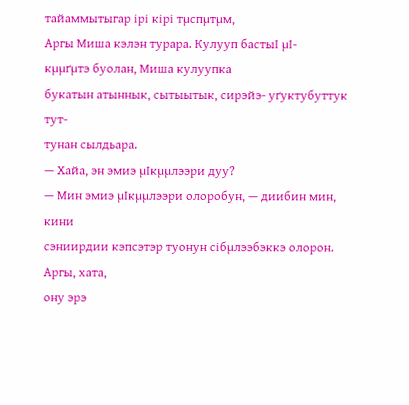тайаммытыгар ірі кірі тµспµтµм,
Аргы Миша кэлэн турара. Кулууп бастыІ µІ-
кµµґµтэ буолан, Миша кулуупка
букатын атыннык, сытыытык, сирэйэ- уґуктубуттук тут-
тунан сылдьара.
— Хайа, эн эмиэ µІкµµлээри дуу?
— Мин эмиэ µІкµµлээри олоробун, — диибин мин, кини
сэниирдии кэпсэтэр туонун сібµлээбэккэ олорон. Аргы, хата,
ону эрэ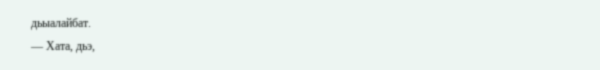дьыалайбат.
— Хата, дьэ,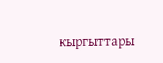кыргыттары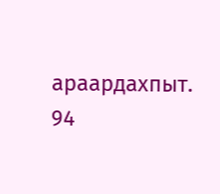араардахпыт.
94